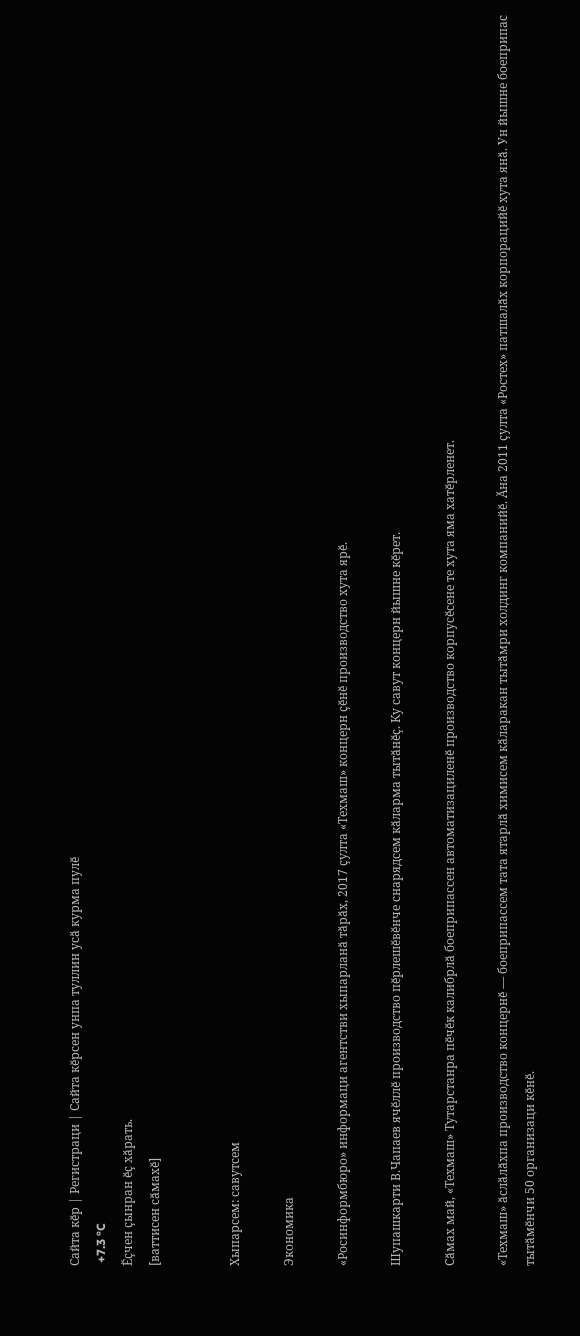Сайта кӗр | Регистраци | Сайта кӗрсен унпа туллин усӑ курма пулӗ
 +7.3 °C
Ӗҫчен ҫынран ӗҫ хӑрать.
[ваттисен сӑмахӗ]


Хыпарсем: савутсем

Экономика

«Росинформбюро» информаци агентстви хыпарланӑ тӑрӑх, 2017 ҫулта «Техмаш» концерн ҫӗнӗ производство хута ярӗ.

Шупашкарти В.Чапаев ячӗллӗ производство пӗрлешӗвӗнче снарядсем кӑларма тытӑнӗҫ. Ку савут концерн йышне кӗрет.

Сӑмах май, «Техмаш» Тутарстанра пӗчӗк калибрлӑ боеприпассен автоматизациленӗ производство корпусӗсене те хута яма хатӗрленет.

«Техмаш» ӑслӑлӑхпа производство концернӗ — боеприпассем тата ятарлӑ химисем кӑларакан тытӑмри холдинг компанийӗ. Ӑна 2011 ҫулта «Ростех» патшалӑх корпорацийӗ хута янӑ. Ун йышне боеприпас тытӑмӗнчи 50 организаци кӗнӗ.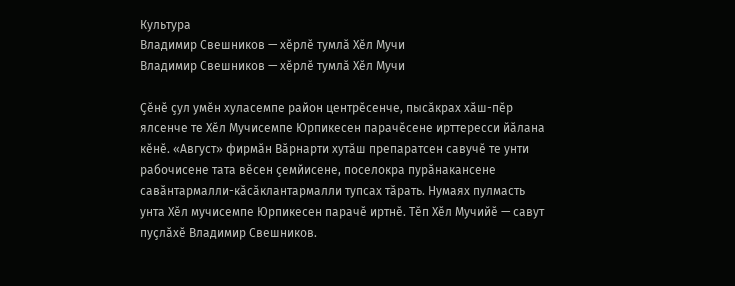Культура
Владимир Свешников — хӗрлӗ тумлӑ Хӗл Мучи
Владимир Свешников — хӗрлӗ тумлӑ Хӗл Мучи

Ҫӗнӗ ҫул умӗн хуласемпе район центрӗсенче, пысӑкрах хӑш-пӗр ялсенче те Хӗл Мучисемпе Юрпикесен парачӗсене ирттересси йӑлана кӗнӗ. «Август» фирмӑн Вӑрнарти хутӑш препаратсен савучӗ те унти рабочисене тата вӗсен ҫемйисене, поселокра пурӑнакансене савӑнтармалли-кӑсӑклантармалли тупсах тӑрать. Нумаях пулмасть унта Хӗл мучисемпе Юрпикесен парачӗ иртнӗ. Тӗп Хӗл Мучийӗ — савут пуҫлӑхӗ Владимир Свешников.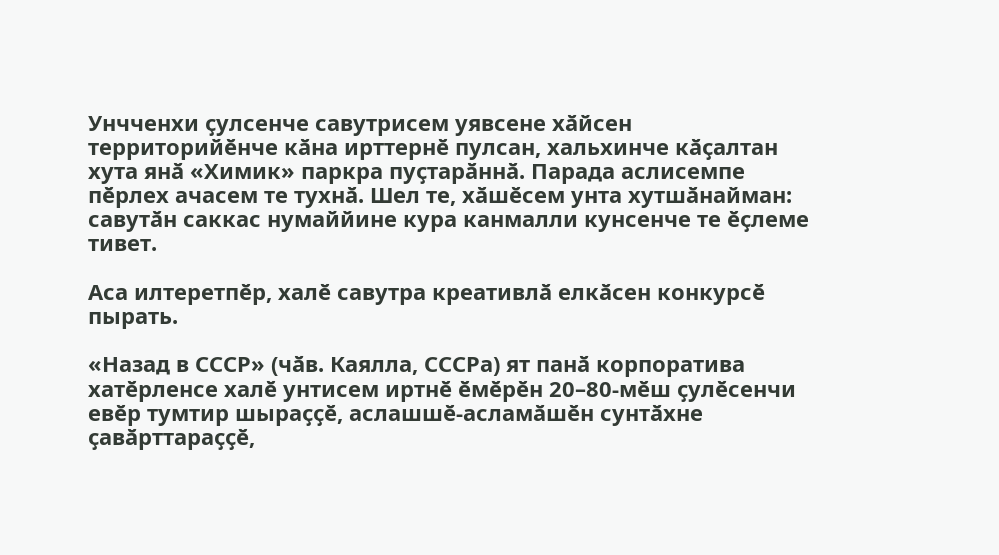Унчченхи ҫулсенче савутрисем уявсене хӑйсен территорийӗнче кӑна ирттернӗ пулсан, хальхинче кӑҫалтан хута янӑ «Химик» паркра пуҫтарӑннӑ. Парада аслисемпе пӗрлех ачасем те тухнӑ. Шел те, хӑшӗсем унта хутшӑнайман: савутӑн саккас нумаййине кура канмалли кунсенче те ӗҫлеме тивет.

Аса илтеретпӗр, халӗ савутра креативлӑ елкӑсен конкурсӗ пырать.

«Назад в СССР» (чӑв. Каялла, СССРа) ят панӑ корпоратива хатӗрленсе халӗ унтисем иртнӗ ӗмӗрӗн 20–80-мӗш ҫулӗсенчи евӗр тумтир шыраҫҫӗ, аслашшӗ-асламӑшӗн сунтӑхне ҫавӑрттараҫҫӗ,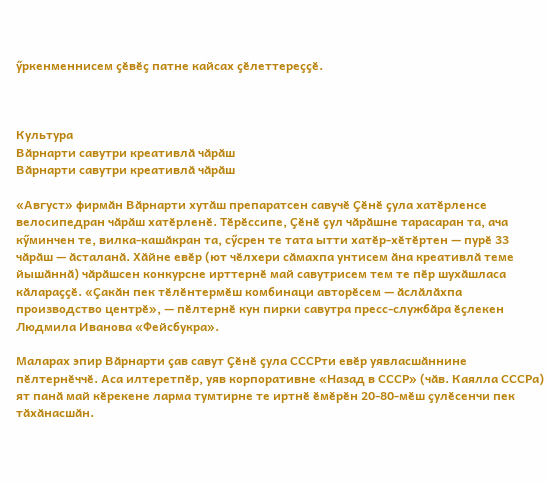ӳркенменнисем ҫӗвӗҫ патне кайсах ҫӗлеттереҫҫӗ.



Культура
Вӑрнарти савутри креативлӑ чӑрӑш
Вӑрнарти савутри креативлӑ чӑрӑш

«Август» фирмӑн Вӑрнарти хутӑш препаратсен савучӗ Ҫӗнӗ ҫула хатӗрленсе велосипедран чӑрӑш хатӗрленӗ. Тӗрӗссипе, Ҫӗнӗ ҫул чӑрӑшне тарасаран та, ача кӳминчен те, вилка-кашӑкран та, сӳсрен те тата ытти хатӗр-хӗтӗртен — пурӗ 33 чӑрӑш — ӑсталанӑ. Хӑйне евӗр (ют чӗлхери сӑмахпа унтисем ӑна креативлӑ теме йышӑннӑ) чӑрӑшсен конкурсне ирттернӗ май савутрисем тем те пӗр шухӑшласа кӑлараҫҫӗ. «Ҫакӑн пек тӗлӗнтермӗш комбинаци авторӗсем — ӑслӑлӑхпа производство центрӗ», — пӗлтернӗ кун пирки савутра пресс-службӑра ӗҫлекен Людмила Иванова «Фейсбукра».

Маларах эпир Вӑрнарти ҫав савут Ҫӗнӗ ҫула СССРти евӗр уявласшӑннине пӗлтернӗччӗ. Аса илтеретпӗр, уяв корпоративне «Назад в СССР» (чӑв. Каялла СССРа) ят панӑ май кӗрекене ларма тумтирне те иртнӗ ӗмӗрӗн 20-80-мӗш ҫулӗсенчи пек тӑхӑнасшӑн.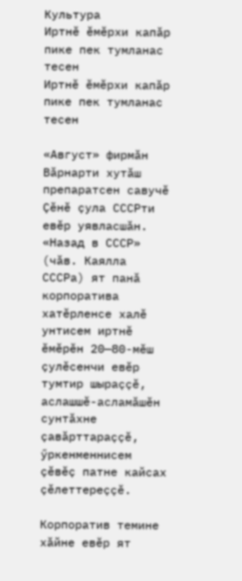Культура
Иртнӗ ӗмӗрхи капӑр пике пек тумланас тесен
Иртнӗ ӗмӗрхи капӑр пике пек тумланас тесен

«Август» фирмӑн Вӑрнарти хутӑш препаратсен савучӗ Ҫӗнӗ ҫула СССРти евӗр уявласшӑн. «Назад в СССР» (чӑв. Каялла СССРа) ят панӑ корпоратива хатӗрленсе халӗ унтисем иртнӗ ӗмӗрӗн 20—80-мӗш ҫулӗсенчи евӗр тумтир шыраҫҫӗ, аслашшӗ-асламӑшӗн сунтӑхне ҫавӑрттараҫҫӗ, ӳркенменнисем ҫӗвӗҫ патне кайсах ҫӗлеттереҫҫӗ.

Корпоратив темине хӑйне евӗр ят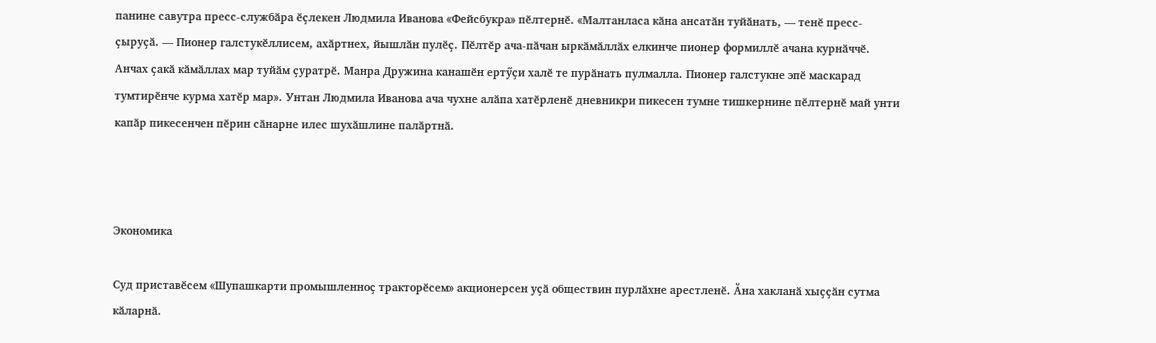панине савутра пресс-службӑра ӗҫлекен Людмила Иванова «Фейсбукра» пӗлтернӗ. «Малтанласа кӑна ансатӑн туйӑнать, — тенӗ пресс-ҫыруҫӑ. — Пионер галстукӗллисем, ахӑртнех, йышлӑн пулӗҫ. Пӗлтӗр ача-пӑчан ыркӑмӑллӑх елкинче пионер формиллӗ ачана курнӑччӗ. Анчах ҫакӑ кӑмӑллах мар туйӑм ҫуратрӗ. Манра Дружина канашӗн ертӳҫи халӗ те пурӑнать пулмалла. Пионер галстукне эпӗ маскарад тумтирӗнче курма хатӗр мар». Унтан Людмила Иванова ача чухне алӑпа хатӗрленӗ дневникри пикесен тумне тишкернине пӗлтернӗ май унти капӑр пикесенчен пӗрин сӑнарне илес шухӑшлине палӑртнӑ.



Экономика

Суд приставӗсем «Шупашкарти промышленноҫ тракторӗсем» акционерсен уҫӑ обществин пурлӑхне арестленӗ. Ӑна хакланӑ хыҫҫӑн сутма кӑларнӑ.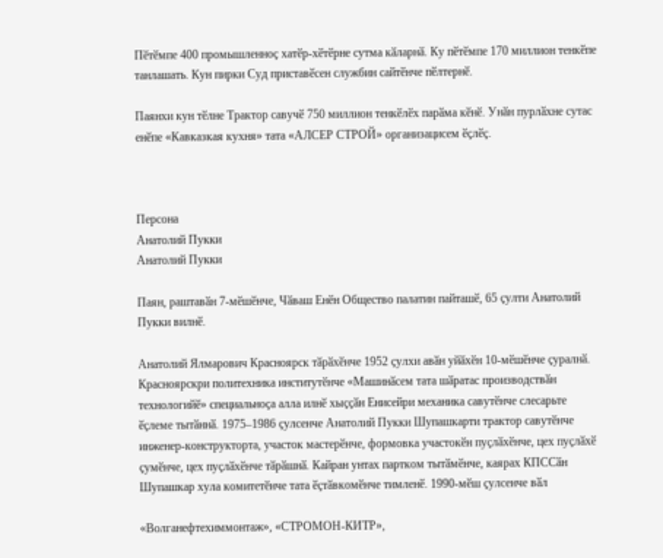Пӗтӗмпе 400 промышленноҫ хатӗр-хӗтӗрне сутма кӑларнӑ. Ку пӗтӗмпе 170 миллион тенкӗпе танлашать. Кун пирки Суд приставӗсен службин сайтӗнче пӗлтернӗ.

Паянхи кун тӗлне Трактор савучӗ 750 миллион тенкӗлӗх парӑма кӗнӗ. Унӑн пурлӑхне сутас енӗпе «Кавказкая кухня» тата «АЛСЕР СТРОЙ» организацисем ӗҫлӗҫ.



Персона
Анатолий Пукки
Анатолий Пукки

Паян, раштавӑн 7-мӗшӗнче, Чӑваш Енӗн Общество палатин пайташӗ, 65 ҫулти Анатолий Пукки вилнӗ.

Анатолий Ялмарович Красноярск тӑрӑхӗнче 1952 ҫулхи авӑн уйӑхӗн 10-мӗшӗнче ҫуралнӑ. Красноярскри политехника институтӗнче «Машинӑсем тата шӑратас производствӑн технологийӗ» специальноҫа алла илнӗ хыҫҫӑн Енисейри механика савутӗнче слесарьте ӗҫлеме тытӑннӑ. 1975–1986 ҫулсенче Анатолий Пукки Шупашкарти трактор савутӗнче инженер-конструкторта, участок мастерӗнче, формовка участокӗн пуҫлӑхӗнче, цех пуҫлӑхӗ ҫумӗнче, цех пуҫлӑхӗнче тӑрӑшнӑ. Кайран унтах партком тытӑмӗнче, каярах КПССӑн Шупашкар хула комитетӗнче тата ӗҫтӑвкомӗнче тимленӗ. 1990-мӗш ҫулсенче вӑл

«Волганефтехиммонтаж», «СТРОМОН-КИТР»,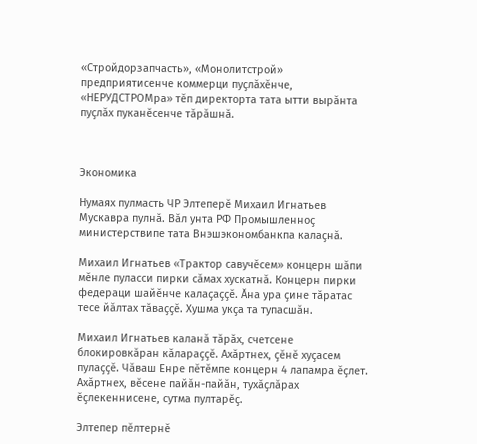«Стройдорзапчасть», «Монолитстрой» предприятисенче коммерци пуҫлӑхӗнче, «НЕРУДСТРОМра» тӗп директорта тата ытти вырӑнта пуҫлӑх пуканӗсенче тӑрӑшнӑ.



Экономика

Нумаях пулмасть ЧР Элтеперӗ Михаил Игнатьев Мускавра пулнӑ. Вӑл унта РФ Промышленноҫ министерствипе тата Внэшэкономбанкпа калаҫнӑ.

Михаил Игнатьев «Трактор савучӗсем» концерн шӑпи мӗнле пуласси пирки сӑмах хускатнӑ. Концерн пирки федераци шайӗнче калаҫаҫҫӗ. Ӑна ура ҫине тӑратас тесе йӑлтах тӑваҫҫӗ. Хушма укҫа та тупасшӑн.

Михаил Игнатьев каланӑ тӑрӑх, счетсене блокировкӑран кӑлараҫҫӗ. Ахӑртнех, ҫӗнӗ хуҫасем пулаҫҫӗ. Чӑваш Енре пӗтӗмпе концерн 4 лапамра ӗҫлет. Ахӑртнех, вӗсене пайӑн-пайӑн, тухӑҫлӑрах ӗҫлекеннисене, сутма пултарӗҫ.

Элтепер пӗлтернӗ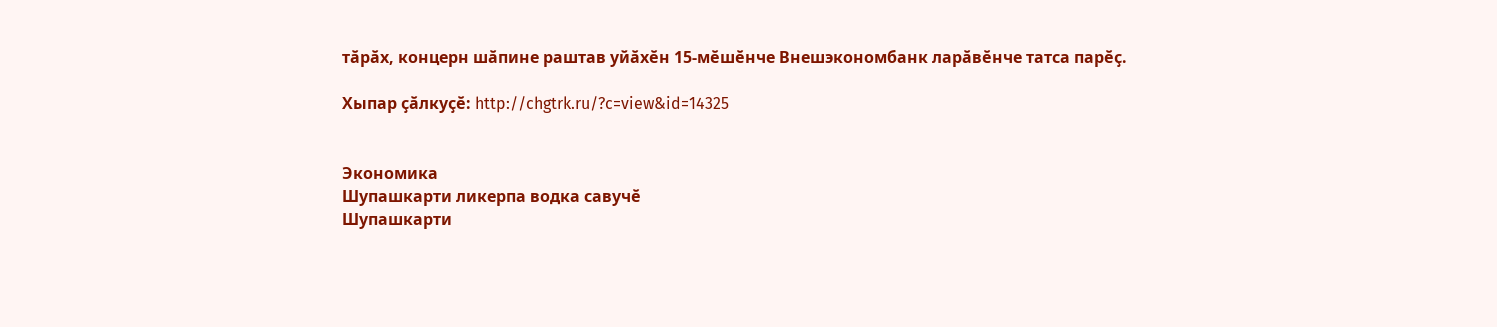тӑрӑх, концерн шӑпине раштав уйӑхӗн 15-мӗшӗнче Внешэкономбанк ларӑвӗнче татса парӗҫ.

Хыпар ҫӑлкуҫӗ: http://chgtrk.ru/?c=view&id=14325


Экономика
Шупашкарти ликерпа водка савучӗ
Шупашкарти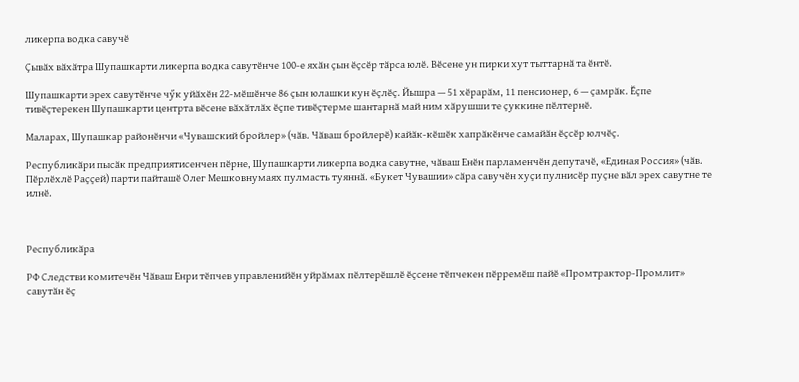ликерпа водка савучӗ

Ҫывӑх вӑхӑтра Шупашкарти ликерпа водка савутӗнче 100-е яхӑн ҫын ӗҫсӗр тӑрса юлӗ. Вӗсене ун пирки хут тыттарнӑ та ӗнтӗ.

Шупашкарти эрех савутӗнче чӳк уйӑхӗн 22-мӗшӗнче 86 ҫын юлашки кун ӗҫлӗҫ. Йышра — 51 хӗрарӑм, 11 пенсионер, 6 — ҫамрӑк. Ӗҫпе тивӗҫтерекен Шупашкарти центрта вӗсене вӑхӑтлӑх ӗҫпе тивӗҫтерме шантарнӑ май ним хӑрушши те ҫуккине пӗлтернӗ.

Маларах, Шупашкар районӗнчи «Чувашский бройлер» (чӑв. Чӑваш бройлерӗ) кайӑк-кӗшӗк хапрӑкӗнче самайӑн ӗҫсӗр юлчӗҫ.

Республикӑри пысӑк предприятисенчен пӗрне, Шупашкарти ликерпа водка савутне, чӑваш Енӗн парламенчӗн депутачӗ, «Единая Россия» (чӑв. Пӗрлӗхлӗ Раҫҫей) парти пайташӗ Олег Мешковнумаях пулмасть туяннӑ. «Букет Чувашии» сӑра савучӗн хуҫи пулнисӗр пуҫне вӑл эрех савутне те илнӗ.



Республикӑра

РФ Следстви комитечӗн Чӑваш Енри тӗпчев управленийӗн уйрӑмах пӗлтерӗшлӗ ӗҫсене тӗпчекен пӗрремӗш пайӗ «Промтрактор-Промлит» савутӑн ӗҫ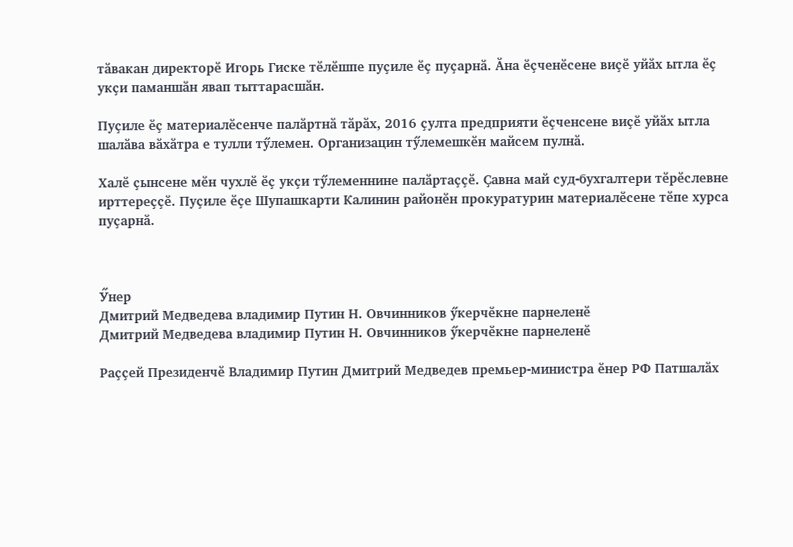тӑвакан директорӗ Игорь Гиске тӗлӗшпе пуҫиле ӗҫ пуҫарнӑ. Ӑна ӗҫченӗсене виҫӗ уйӑх ытла ӗҫ укҫи паманшӑн явап тыттарасшӑн.

Пуҫиле ӗҫ материалӗсенче палӑртнӑ тӑрӑх, 2016 ҫулта предприяти ӗҫченсене виҫӗ уйӑх ытла шалӑва вӑхӑтра е тулли тӳлемен. Организацин тӳлемешкӗн майсем пулнӑ.

Халӗ ҫынсене мӗн чухлӗ ӗҫ укҫи тӳлеменнине палӑртаҫҫӗ. Ҫавна май суд-бухгалтери тӗрӗслевне ирттереҫҫӗ. Пуҫиле ӗҫе Шупашкарти Калинин районӗн прокуратурин материалӗсене тӗпе хурса пуҫарнӑ.



Ӳнер
Дмитрий Медведева владимир Путин Н. Овчинников ӳкерчӗкне парнеленӗ
Дмитрий Медведева владимир Путин Н. Овчинников ӳкерчӗкне парнеленӗ

Раҫҫей Президенчӗ Владимир Путин Дмитрий Медведев премьер-министра ӗнер РФ Патшалӑх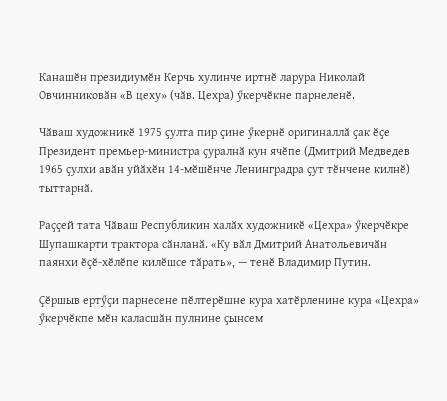Канашӗн президиумӗн Керчь хулинче иртнӗ ларура Николай Овчинниковӑн «В цеху» (чӑв. Цехра) ӳкерчӗкне парнеленӗ.

Чӑваш художникӗ 1975 ҫулта пир ҫине ӳкернӗ оригиналлӑ ҫак ӗҫе Президент премьер-министра ҫуралнӑ кун ячӗпе (Дмитрий Медведев 1965 ҫулхи авӑн уйӑхӗн 14-мӗшӗнче Ленинградра ҫут тӗнчене килнӗ) тыттарнӑ.

Раҫҫей тата Чӑваш Республикин халӑх художникӗ «Цехра» ӳкерчӗкре Шупашкарти трактора сӑнланӑ. «Ку вӑл Дмитрий Анатольевичӑн паянхи ӗҫӗ-хӗлӗпе килӗшсе тӑрать», — тенӗ Владимир Путин.

Ҫӗршыв ертӳҫи парнесене пӗлтерӗшне кура хатӗрленине кура «Цехра» ӳкерчӗкпе мӗн каласшӑн пулнине ҫынсем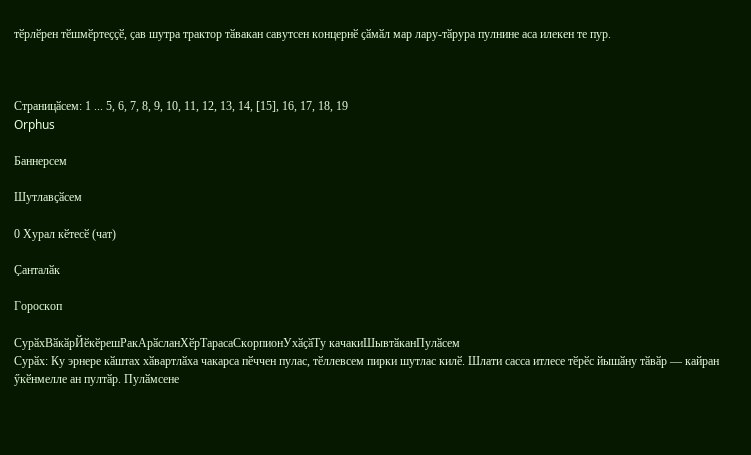тӗрлӗрен тӗшмӗртеҫҫӗ, ҫав шутра трактор тӑвакан савутсен концернӗ ҫӑмӑл мар лару-тӑрура пулнине аса илекен те пур.



Страницӑсем: 1 ... 5, 6, 7, 8, 9, 10, 11, 12, 13, 14, [15], 16, 17, 18, 19
Orphus

Баннерсем

Шутлавҫӑсем

0 Хурал кӗтесӗ (чат)

Ҫанталӑк

Гороскоп

СурӑхВӑкӑрЙӗкӗрешРакАрӑсланХӗрТарасаСкорпионУхӑҫӑТу качакиШывтӑканПулӑсем
Сурӑх: Ку эрнере кӑштах хӑвартлӑха чакарса пӗччен пулас, тӗллевсем пирки шутлас килӗ. Шлати сасса итлесе тӗрӗс йышӑну тӑвӑр — кайран ӳкӗнмелле ан пултӑр. Пулӑмсене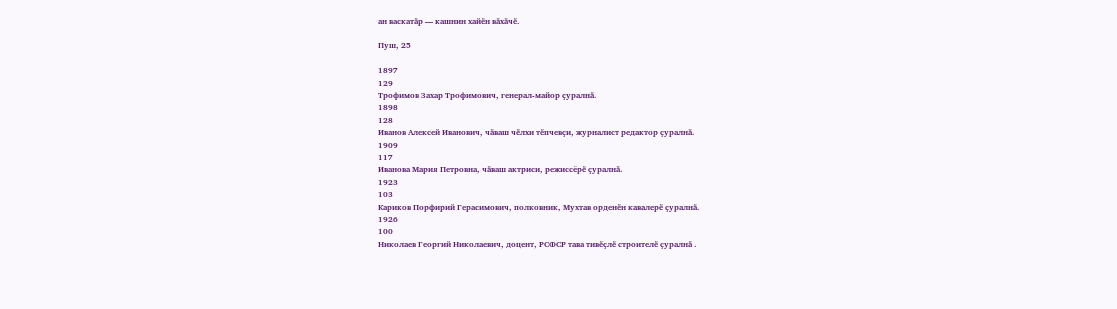ан васкатӑр — кашнин хайӗн вӑхӑчӗ.

Пуш, 25

1897
129
Трофимов Захар Трофимович, генерал-майор ҫуралнӑ.
1898
128
Иванов Алексей Иванович, чӑваш чӗлхи тӗпчевҫи, журналист редактор ҫуралнӑ.
1909
117
Иванова Мария Петровна, чӑваш актриси, режиссёрӗ ҫуралнӑ.
1923
103
Кариков Порфирий Герасимович, полковник, Мухтав орденӗн кавалерӗ ҫуралнӑ.
1926
100
Николаев Георгий Николаевич, доцент, РСФСР тава тивӗҫлӗ строителӗ ҫуралнӑ .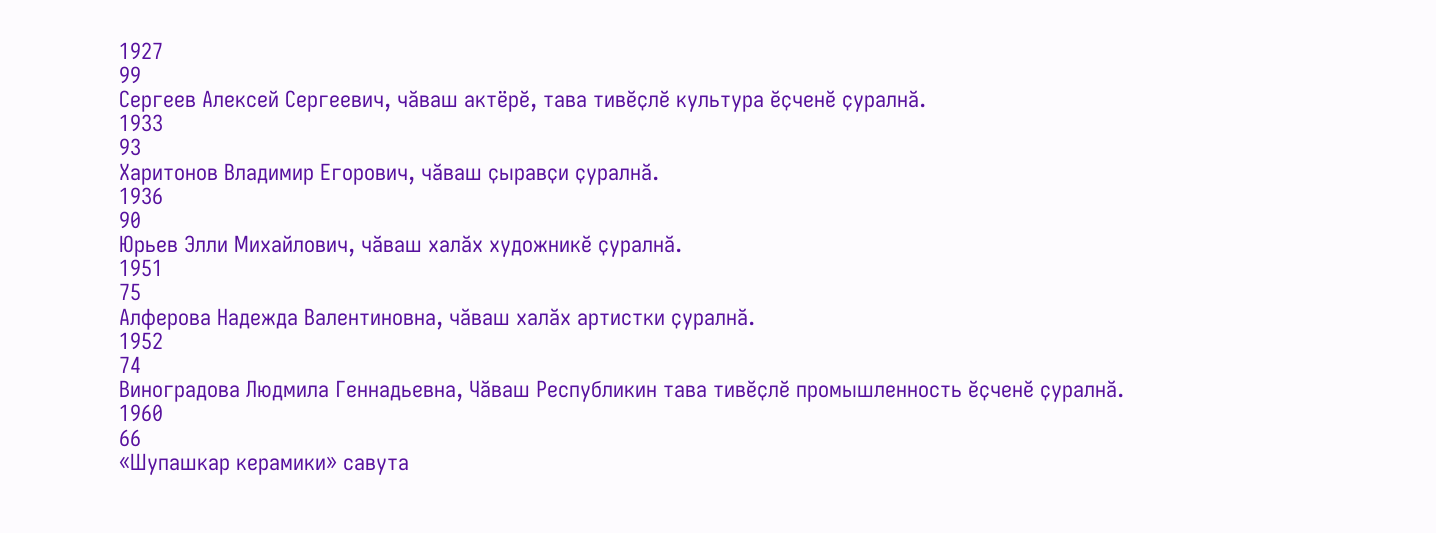1927
99
Сергеев Алексей Сергеевич, чӑваш актёрӗ, тава тивӗҫлӗ культура ӗҫченӗ ҫуралнӑ.
1933
93
Харитонов Владимир Eгорович, чӑваш ҫыравҫи ҫуралнӑ.
1936
90
Юрьев Элли Михайлович, чӑваш халӑх художникӗ ҫуралнӑ.
1951
75
Алферова Надежда Валентиновна, чӑваш халӑх артистки ҫуралнӑ.
1952
74
Виноградова Людмила Геннадьевна, Чӑваш Республикин тава тивӗҫлӗ промышленность ӗҫченӗ ҫуралнӑ.
1960
66
«Шупашкар керамики» савута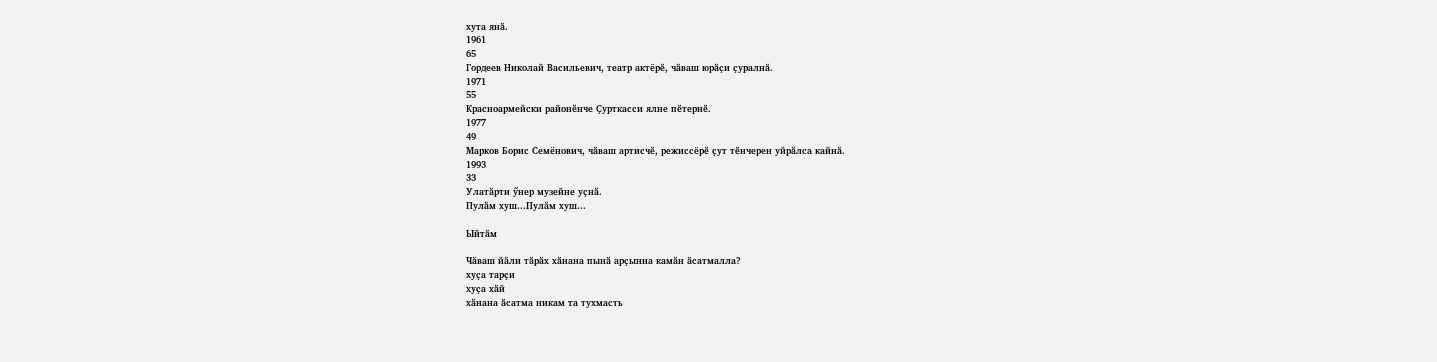хута янӑ.
1961
65
Гордеев Николай Васильевич, театр актёрӗ, чӑваш юрӑҫи ҫуралнӑ.
1971
55
Красноармейски районӗнче Ҫурткасси ялне пӗтернӗ.
1977
49
Марков Борис Семёнович, чӑваш артисчӗ, режиссёрӗ ҫут тӗнчерен уйрӑлса кайнӑ.
1993
33
Улатӑрти ӳнер музейне уҫнӑ.
Пулӑм хуш...Пулӑм хуш...

Ыйтӑм

Чӑваш йӑли тӑрӑх хӑнана пынӑ арҫынна камӑн ӑсатмалла?
хуҫа тарҫи
хуҫа хӑй
хӑнана ӑсатма никам та тухмасть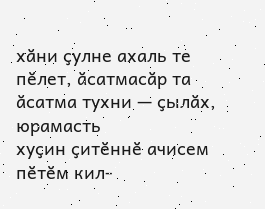хӑни ҫулне ахаль те пӗлет, ӑсатмасӑр та
ӑсатма тухни — ҫылӑх, юрамасть
хуҫин ҫитӗннӗ ачисем
пӗтӗм кил-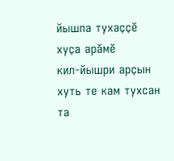йышпа тухаҫҫӗ
хуҫа арӑмӗ
кил-йышри арҫын
хуть те кам тухсан та